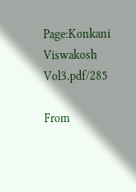Page:Konkani Viswakosh Vol3.pdf/285

From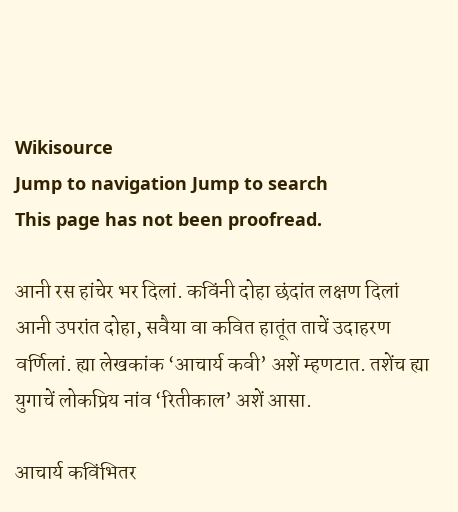Wikisource
Jump to navigation Jump to search
This page has not been proofread.

आनी रस हांचेर भर दिलां. कविंनी दोहा छंदांत लक्षण दिलां आनी उपरांत दोहा, सवैया वा कवित हातूंत ताचें उदाहरण वर्णिलां. ह्या लेखकांक ‘आचार्य कवी’ अशें म्हणटात. तशेंच ह्या युगाचें लोकप्रिय नांव ‘रितीकाल’ अशें आसा.

आचार्य कविंभितर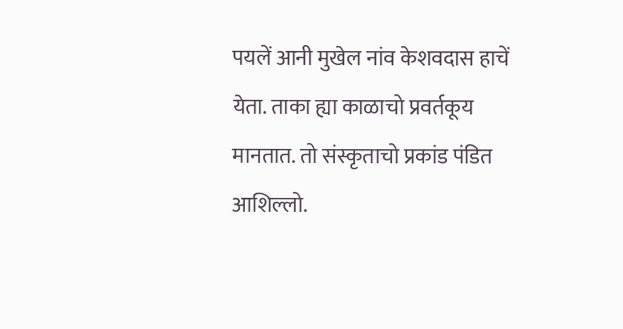पयलें आनी मुखेल नांव केशवदास हाचें येता. ताका ह्या काळाचो प्रवर्तकूय मानतात. तो संस्कृताचो प्रकांड पंडित आशिल्लो.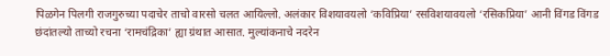पिळगेन पिलगी राजगुरुच्या पदाचेर ताचो वारसो चलत आयिल्लो. अलंकार विशयावयलो ‘कविप्रिया’ रसविशयावयलो ‘रसिकप्रिया’ आनी विंगड विंगड छंदांतल्यो ताच्यो रचना ‘रामचंद्रिका’ ह्या ग्रंथात आसात. मुल्यांकनाचे नदरेन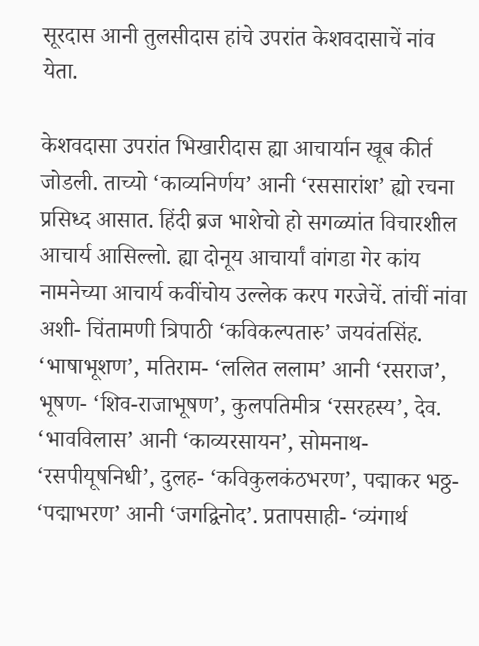सूरदास आनी तुलसीदास हांचे उपरांत केशवदासाचें नांव येता.

केशवदासा उपरांत भिखारीदास ह्या आचार्यान खूब कीर्त जोडली. ताच्यो ‘काव्यनिर्णय’ आनी ‘रससारांश’ ह्यो रचना प्रसिध्द आसात. हिंदी ब्रज भाशेचो हो सगळ्यांत विचारशील आचार्य आसिल्लो. ह्या दोनूय आचार्यां वांगडा गेर कांय नामनेच्या आचार्य कवींचोय उल्लेक करप गरजेचें. तांचीं नांवा अशी- चिंतामणी त्रिपाठी ‘कविकल्पतारु’ जयवंतसिंह. ‘भाषाभूशण’, मतिराम- ‘ललित ललाम’ आनी ‘रसराज’, भूषण- ‘शिव-राजाभूषण’, कुलपतिमीत्र ‘रसरहस्य’, देव. ‘भावविलास’ आनी ‘काव्यरसायन’, सोमनाथ- ‘रसपीयूषनिधी’, दुलह- ‘कविकुलकंठभरण’, पद्माकर भठ्ठ- ‘पद्माभरण’ आनी ‘जगद्विनोद’. प्रतापसाही- ‘व्यंगार्थ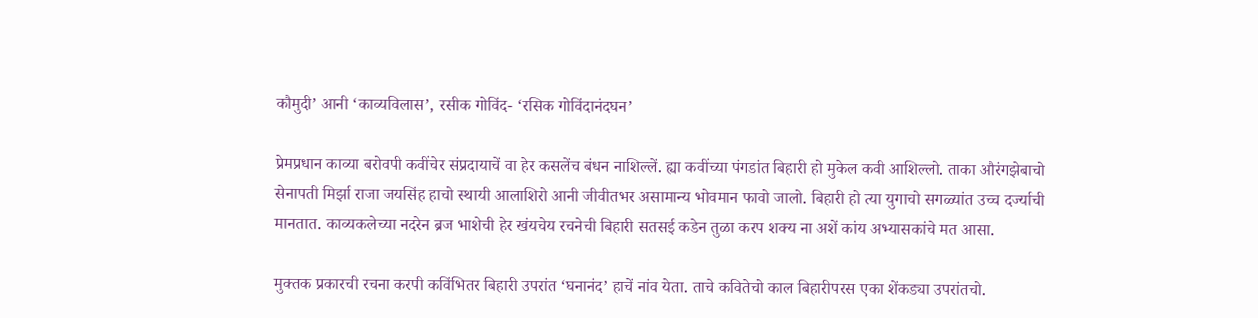कौमुदी’ आनी ‘काव्यविलास’, रसीक गोविंद- ‘रसिक गोविंदानंदघन’

प्रेमप्रधान काव्या बरोवपी कवींचेर संप्रदायाचें वा हेर कसलेंच बंधन नाशिल्लें. ह्या कवींच्या पंगडांत बिहारी हो मुकेल कवी आशिल्लो. ताका औरंगझेबाचो सेनापती मिर्झा राजा जयसिंह हाचो स्थायी आलाशिरो आनी जीवीतभर असामान्य भोवमान फावो जालो. बिहारी हो त्या युगाचो सगळ्यांत उच्च दर्ज्याची मानतात. काव्यकलेच्या नदरेन ब्रज भाशेची हेर खंयचेय रचनेची बिहारी सतसई कडेन तुळा करप शक्य ना अशें कांय अभ्यासकांचे मत आसा.

मुक्तक प्रकारची रचना करपी कविंभितर बिहारी उपरांत ‘घनानंद’ हाचें नांव येता. ताचे कवितेचो काल बिहारीपरस एका शेंकड्या उपरांतचो.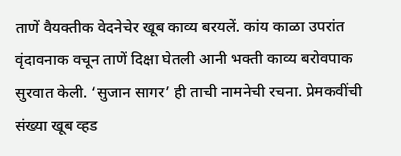ताणें वैयक्तीक वेदनेचेर खूब काव्य बरयलें. कांय काळा उपरांत वृंदावनाक वचून ताणें दिक्षा घेतली आनी भक्ती काव्य बरोवपाक सुरवात केली. ‘सुजान सागर’ ही ताची नामनेची रचना. प्रेमकवींची संख्या खूब व्हड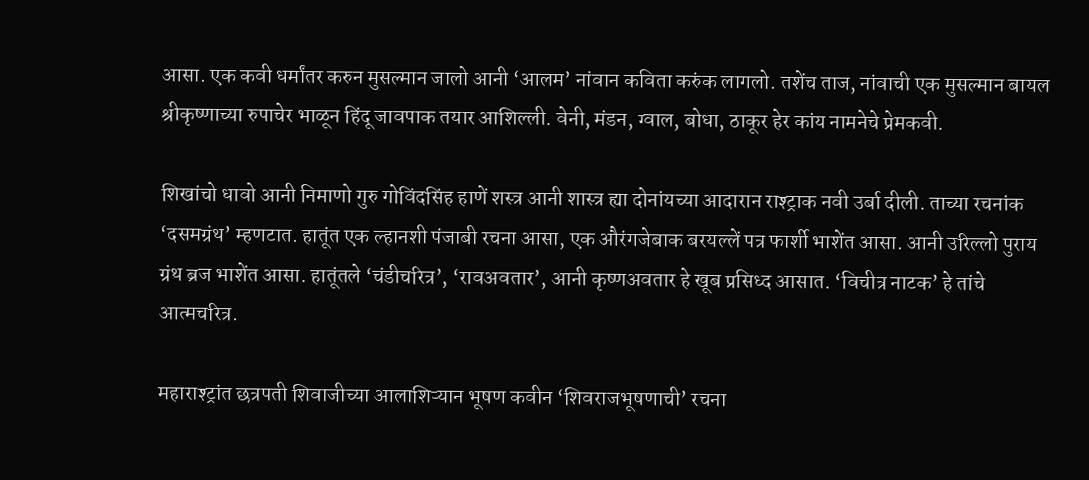आसा. एक कवी धर्मांतर करुन मुसल्मान जालो आनी ‘आलम’ नांवान कविता करुंक लागलो. तशेंच ताज, नांवाची एक मुसल्मान बायल श्रीकृष्णाच्या रुपाचेर भाळून हिंदू जावपाक तयार आशिल्ली. वेनी, मंडन, ग्वाल, बोधा, ठाकूर हेर कांय नामनेचे प्रेमकवी.

शिखांचो धावो आनी निमाणो गुरु गोविंदसिंह हाणें शस्त्र आनी शास्त्र ह्या दोनांयच्या आदारान राश्ट्राक नवी उर्बा दीली. ताच्या रचनांक ‘दसमग्रंथ’ म्हणटात. हातूंत एक ल्हानशी पंजाबी रचना आसा, एक औरंगजेबाक बरयल्लें पत्र फार्शी भाशेंत आसा. आनी उरिल्लो पुराय ग्रंथ ब्रज भाशेंत आसा. हातूंतले ‘चंडीचरित्र’, ‘रावअवतार’, आनी कृष्णअवतार हे खूब प्रसिध्द आसात. ‘विचीत्र नाटक’ हे तांचे आत्मचरित्र.

महाराश्ट्रांत छत्रपती शिवाजीच्या आलाशिऱ्यान भूषण कवीन ‘शिवराजभूषणाची’ रचना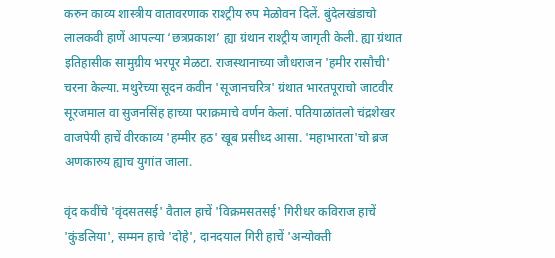करुन काव्य शास्त्रीय वातावरणाक राश्ट्रीय रुप मेळोवन दिलें. बुंदेलखंडाचो लालकवी हाणें आपल्या ‘छत्रप्रकाश’ ह्या ग्रंथान राश्ट्रीय जागृती केली. ह्या ग्रंथात इतिहासीक सामुग्रीय भरपूर मेळटा. राजस्थानाच्या जौधराजन 'हमीर रासौची' चरना केल्या. मथुरेच्या सूदन कवीन 'सूजानचरित्र' ग्रंथात भारतपूराचो जाटवीर सूरजमाल वा सुजनसिंह हाच्या पराक्रमाचे वर्णन केलां. पतियाळांतलो चंद्रशेखर वाजपेयी हाचें वीरकाव्य 'हम्मीर हठ' खूब प्रसीध्द आसा. 'महाभारता'चो ब्रज अणकारुय ह्याच युगांत जाला.

वृंद कवींचे 'वृंदसतसई' वैताल हाचें 'विक्रमसतसई' गिरीधर कविराज हाचें 'कुंडलिया', सम्मन हाचे 'दोहे', दानदयाल गिरी हाचें 'अन्योक्ती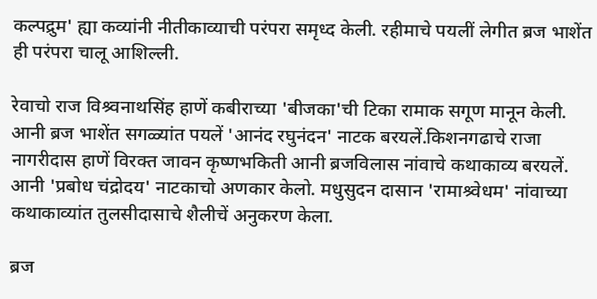कल्पद्रुम' ह्या कव्यांनी नीतीकाव्याची परंपरा समृध्द केली. रहीमाचे पयलीं लेगीत ब्रज भाशेंत ही परंपरा चालू आशिल्ली.

रेवाचो राज विश्र्वनाथसिंह हाणें कबीराच्या 'बीजका'ची टिका रामाक सगूण मानून केली. आनी ब्रज भाशेंत सगळ्यांत पयलें 'आनंद रघुनंदन' नाटक बरयलें.किशनगढाचे राजा नागरीदास हाणें विरक्त जावन कृष्णभकिती आनी ब्रजविलास नांवाचे कथाकाव्य बरयलें. आनी 'प्रबोध चंद्रोदय' नाटकाचो अणकार केलो. मधुसुदन दासान 'रामाश्र्वेधम' नांवाच्या कथाकाव्यांत तुलसीदासाचे शैलीचें अनुकरण केला.

ब्रज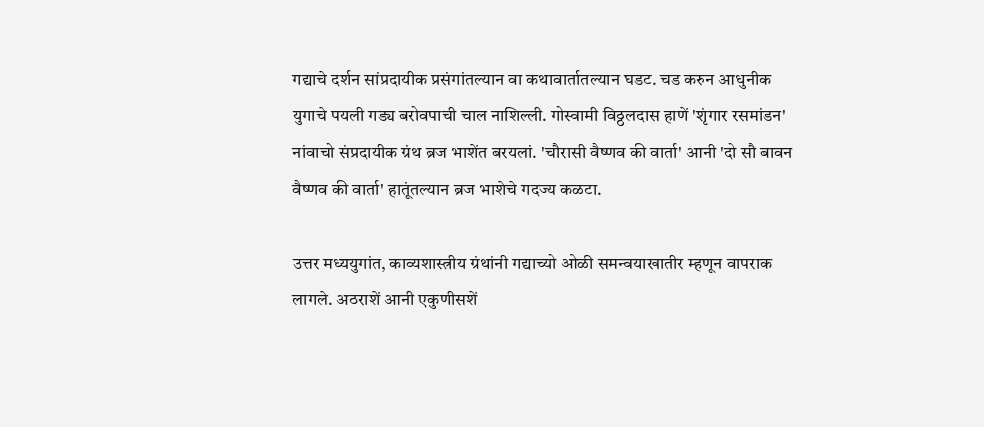गद्याचे दर्शन सांप्रदायीक प्रसंगांतल्यान वा कथावार्तातल्यान घडट. चड करुन आधुनीक युगाचे पयली गड्य बरोवपाची चाल नाशिल्ली. गोस्वामी विठ्ठलदास हाणें 'शृंगार रसमांडन' नांवाचो संप्रदायीक ग्रंथ ब्रज भाशेंत बरयलां. 'चौरासी वैष्णव की वार्ता' आनी 'दो सौ बावन वैष्णव की वार्ता' हातूंतल्यान ब्रज भाशेचे गदज्य कळटा.

उत्तर मध्ययुगांत, काव्यशास्त्रीय ग्रंथांनी गद्याच्यो ओळी समन्वयाखातीर म्हणून वापराक लागले. अठराशें आनी एकुणीसशें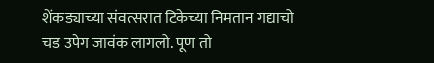शेंकड्याच्या संवत्सरात टिकेच्या निमतान गद्याचो चड उपेग जावंक लागलो. पूण तो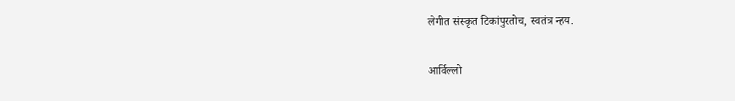लेगीत संस्कृत टिकांपुरतोच, स्वतंत्र न्हय.

आर्विल्लो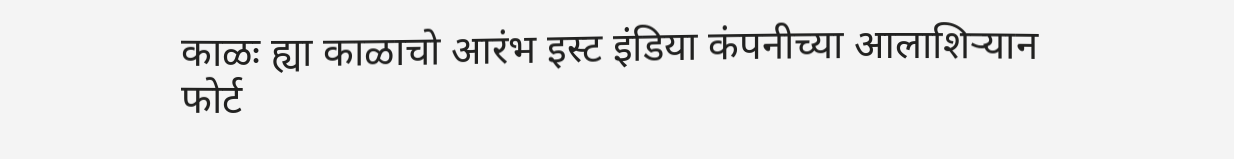काळः ह्या काळाचो आरंभ इस्ट इंडिया कंपनीच्या आलाशिऱ्यान फोर्ट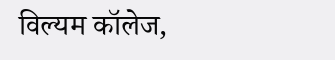विल्यम कॉलेज,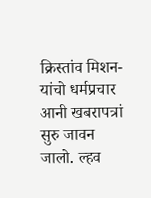क्रिस्तांव मिशन-यांचो धर्मप्रचार आनी खबरापत्रां सुरु जावन जालो. ल्हव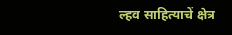ल्हव साहित्याचें क्षेत्र